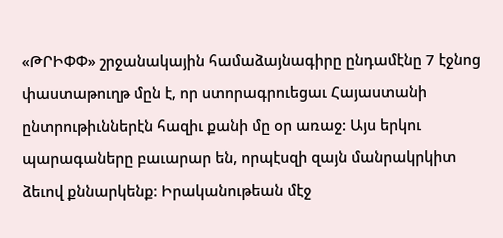«ԹՐԻՓՓ» շրջանակային համաձայնագիրը ընդամէնը 7 էջնոց փաստաթուղթ մըն է, որ ստորագրուեցաւ Հայաստանի ընտրութիւններէն հազիւ քանի մը օր առաջ: Այս երկու պարագաները բաւարար են, որպէսզի զայն մանրակրկիտ ձեւով քննարկենք: Իրականութեան մէջ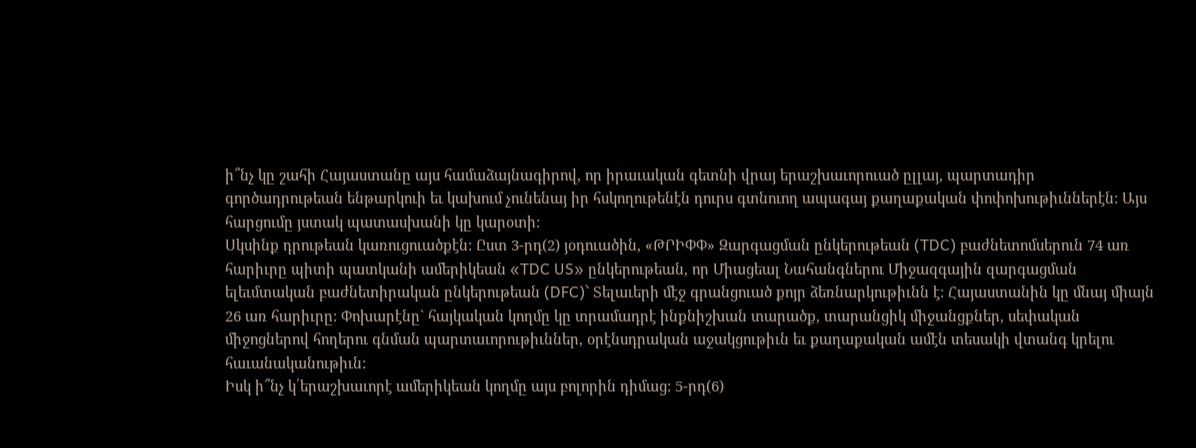ի՞նչ կը շահի Հայաստանը այս համաձայնագիրով, որ իրաւական գետնի վրայ երաշխաւորուած ըլլայ, պարտադիր գործադրութեան ենթարկուի եւ կախում չունենայ իր հսկողութենէն դուրս գտնուող ապագայ քաղաքական փոփոխութիւններէն: Այս հարցումը յստակ պատասխանի կը կարօտի:
Սկսինք դրութեան կառուցուածքէն: Ըստ 3-րդ(2) յօդուածին, «ԹՐԻՓՓ» Զարգացման ընկերութեան (TDC) բաժնետոմսերուն 74 առ հարիւրը պիտի պատկանի ամերիկեան «TDC US» ընկերութեան, որ Միացեալ Նահանգներու Միջազգային զարգացման ելեւմտական բաժնետիրական ընկերութեան (DFC)` Տելաւերի մէջ գրանցուած քոյր ձեռնարկութիւնն է: Հայաստանին կը մնայ միայն 26 առ հարիւրը: Փոխարէնը` հայկական կողմը կը տրամադրէ ինքնիշխան տարածք, տարանցիկ միջանցքներ, սեփական միջոցներով հողերու գնման պարտաւորութիւններ, օրէնսդրական աջակցութիւն եւ քաղաքական ամէն տեսակի վտանգ կրելու հաւանականութիւն:
Իսկ ի՞նչ կ՛երաշխաւորէ ամերիկեան կողմը այս բոլորին դիմաց: 5-րդ(6)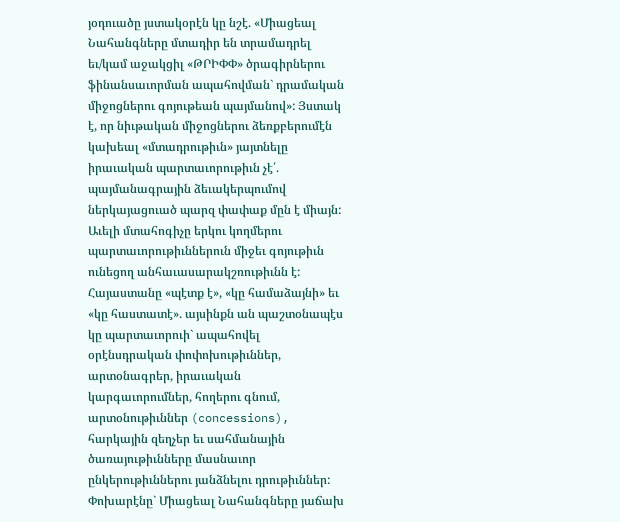յօդուածը յստակօրէն կը նշէ. «Միացեալ Նահանգները մտադիր են տրամադրել եւ/կամ աջակցիլ «ԹՐԻՓՓ» ծրագիրներու ֆինանսաւորման ապահովման` դրամական միջոցներու գոյութեան պայմանով»: Յստակ է, որ նիւթական միջոցներու ձեռքբերումէն կախեալ «մտադրութիւն» յայտնելը իրաւական պարտաւորութիւն չէ՛. պայմանագրային ձեւակերպումով ներկայացուած պարզ փափաք մըն է միայն:
Աւելի մտահոգիչը երկու կողմերու պարտաւորութիւններուն միջեւ գոյութիւն ունեցող անհաւասարակշռութիւնն է: Հայաստանը «պէտք է», «կը համաձայնի» եւ «կը հաստատէ». այսինքն ան պաշտօնապէս կը պարտաւորուի` ապահովել օրէնսդրական փոփոխութիւններ, արտօնագրեր, իրաւական կարգաւորումներ, հողերու գնում, արտօնութիւններ (concessions), հարկային զեղչեր եւ սահմանային ծառայութիւնները մասնաւոր ընկերութիւններու յանձնելու դրութիւններ: Փոխարէնը` Միացեալ Նահանգները յաճախ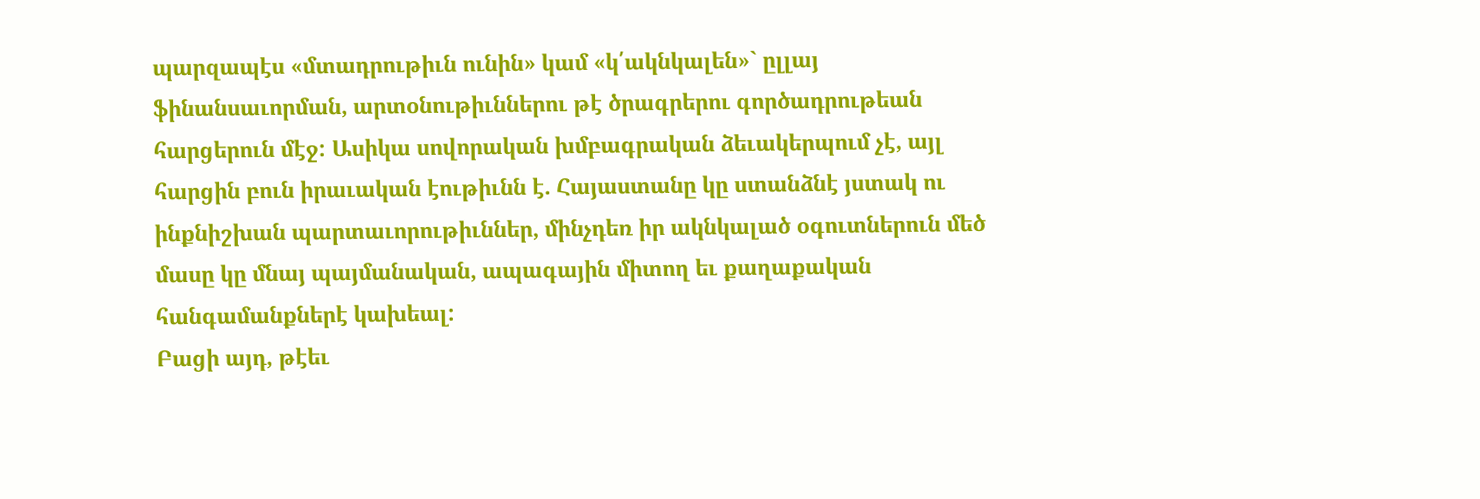պարզապէս «մտադրութիւն ունին» կամ «կ՛ակնկալեն»` ըլլայ ֆինանսաւորման, արտօնութիւններու թէ ծրագրերու գործադրութեան հարցերուն մէջ: Ասիկա սովորական խմբագրական ձեւակերպում չէ, այլ հարցին բուն իրաւական էութիւնն է. Հայաստանը կը ստանձնէ յստակ ու ինքնիշխան պարտաւորութիւններ, մինչդեռ իր ակնկալած օգուտներուն մեծ մասը կը մնայ պայմանական, ապագային միտող եւ քաղաքական հանգամանքներէ կախեալ:
Բացի այդ, թէեւ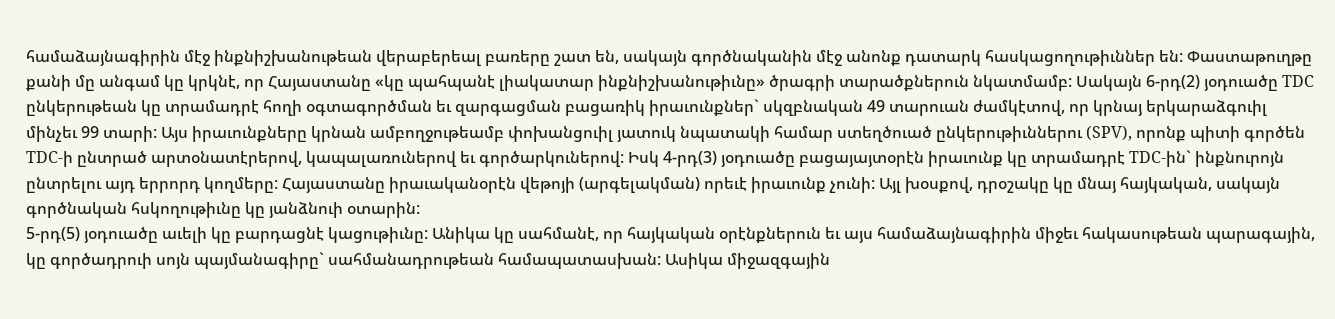համաձայնագիրին մէջ ինքնիշխանութեան վերաբերեալ բառերը շատ են, սակայն գործնականին մէջ անոնք դատարկ հասկացողութիւններ են: Փաստաթուղթը քանի մը անգամ կը կրկնէ, որ Հայաստանը «կը պահպանէ լիակատար ինքնիշխանութիւնը» ծրագրի տարածքներուն նկատմամբ: Սակայն 6-րդ(2) յօդուածը TDC ընկերութեան կը տրամադրէ հողի օգտագործման եւ զարգացման բացառիկ իրաւունքներ` սկզբնական 49 տարուան ժամկէտով, որ կրնայ երկարաձգուիլ մինչեւ 99 տարի: Այս իրաւունքները կրնան ամբողջութեամբ փոխանցուիլ յատուկ նպատակի համար ստեղծուած ընկերութիւններու (SPV), որոնք պիտի գործեն TDC-ի ընտրած արտօնատէրերով, կապալառուներով եւ գործարկուներով: Իսկ 4-րդ(3) յօդուածը բացայայտօրէն իրաւունք կը տրամադրէ TDC-ին` ինքնուրոյն ընտրելու այդ երրորդ կողմերը: Հայաստանը իրաւականօրէն վեթոյի (արգելակման) որեւէ իրաւունք չունի: Այլ խօսքով, դրօշակը կը մնայ հայկական, սակայն գործնական հսկողութիւնը կը յանձնուի օտարին:
5-րդ(5) յօդուածը աւելի կը բարդացնէ կացութիւնը: Անիկա կը սահմանէ, որ հայկական օրէնքներուն եւ այս համաձայնագիրին միջեւ հակասութեան պարագային, կը գործադրուի սոյն պայմանագիրը` սահմանադրութեան համապատասխան: Ասիկա միջազգային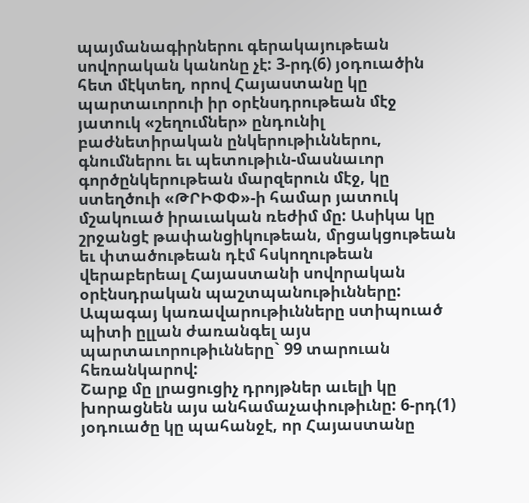պայմանագիրներու գերակայութեան սովորական կանոնը չէ: 3-րդ(6) յօդուածին հետ մէկտեղ, որով Հայաստանը կը պարտաւորուի իր օրէնսդրութեան մէջ յատուկ «շեղումներ» ընդունիլ բաժնետիրական ընկերութիւններու, գնումներու եւ պետութիւն-մասնաւոր գործընկերութեան մարզերուն մէջ, կը ստեղծուի «ԹՐԻՓՓ»-ի համար յատուկ մշակուած իրաւական ռեժիմ մը: Ասիկա կը շրջանցէ թափանցիկութեան, մրցակցութեան եւ փտածութեան դէմ հսկողութեան վերաբերեալ Հայաստանի սովորական օրէնսդրական պաշտպանութիւնները: Ապագայ կառավարութիւնները ստիպուած պիտի ըլլան ժառանգել այս պարտաւորութիւնները` 99 տարուան հեռանկարով:
Շարք մը լրացուցիչ դրոյթներ աւելի կը խորացնեն այս անհամաչափութիւնը: 6-րդ(1) յօդուածը կը պահանջէ, որ Հայաստանը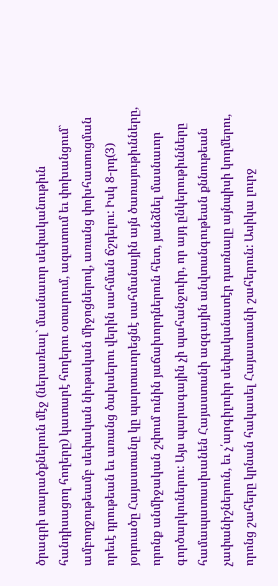ծրագրի տարածքներուն մէջ (ներառեալ` մասնաւոր սեփականութիւն հանդիսացող հողերը) կատարէ հողերու օտարում, ազատում եւ փոխանցում` ամբողջութեամբ սեփական նիւթական միջոցներով, առանց փոխհատուցման որեւէ դրութեան եւ առանց ծախսերու վերին սահման ճշդելու: Իսկ 8-րդ(3) յօդուածը Հայաստանը կը պարտաւորեցնէ սահմանային այն ծառայութիւնները, որոնք անմիջական շփում ունին յաճախորդներուն հետ, յանձնել մասնաւոր գործարկուներու: Այս պարագային չի պահանջուիր, որ այդ ընկերութիւնները համապատասխանեն Հայաստանի ազգային անվտանգութեան քննութեան չափանիշներուն, եւ չ՛արգիլուիր սեփականատէր դառնալը այնպիսի կողմերու, որոնց շահերը կրնան հակասել Հայաստանի շահերուն: Ասիկա լուրջ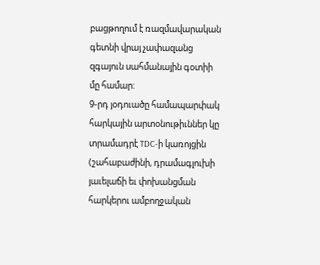բացթողում է ռազմավարական գետնի վրայ չափազանց զգայուն սահմանային գօտիի մը համար:
9-րդ յօդուածը համապարփակ հարկային արտօնութիւններ կը տրամադրէ TDC-ի կառոյցին (շահաբաժինի, դրամագլուխի յաւելաճի եւ փոխանցման հարկերու ամբողջական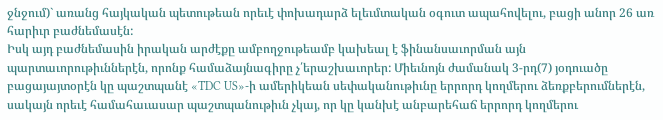ջնջում)` առանց հայկական պետութեան որեւէ փոխադարձ ելեւմտական օգուտ ապահովելու, բացի անոր 26 առ հարիւր բաժնեմասէն:
Իսկ այդ բաժնեմասին իրական արժէքը ամբողջութեամբ կախեալ է ֆինանսաւորման այն պարտաւորութիւններէն, որոնք համաձայնագիրը չ՛երաշխաւորեր: Միեւնոյն ժամանակ 3-րդ(7) յօդուածը բացայայտօրէն կը պաշտպանէ «TDC US»-ի ամերիկեան սեփականութիւնը երրորդ կողմերու ձեռքբերումներէն, սակայն որեւէ համահաւասար պաշտպանութիւն չկայ, որ կը կանխէ անբարեհաճ երրորդ կողմերու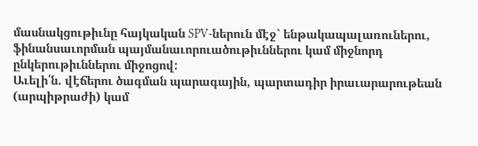մասնակցութիւնը հայկական SPV-ներուն մէջ` ենթակապալառուներու, ֆինանսաւորման պայմանաւորուածութիւններու կամ միջնորդ ընկերութիւններու միջոցով:
Աւելի՛ն. վէճերու ծագման պարագային, պարտադիր իրաւարարութեան (արպիթրաժի) կամ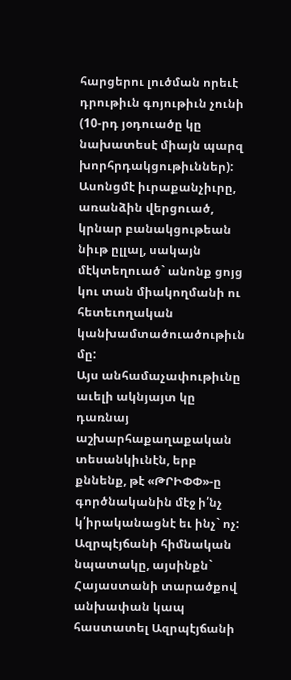հարցերու լուծման որեւէ դրութիւն գոյութիւն չունի (10-րդ յօդուածը կը նախատեսէ միայն պարզ խորհրդակցութիւններ): Ասոնցմէ իւրաքանչիւրը, առանձին վերցուած, կրնար բանակցութեան նիւթ ըլլալ, սակայն մէկտեղուած` անոնք ցոյց կու տան միակողմանի ու հետեւողական կանխամտածուածութիւն մը:
Այս անհամաչափութիւնը աւելի ակնյայտ կը դառնայ աշխարհաքաղաքական տեսանկիւնէն, երբ քննենք, թէ «ԹՐԻՓՓ»-ը գործնականին մէջ ի՛նչ կ՛իրականացնէ եւ ինչ` ոչ: Ազրպէյճանի հիմնական նպատակը, այսինքն` Հայաստանի տարածքով անխափան կապ հաստատել Ազրպէյճանի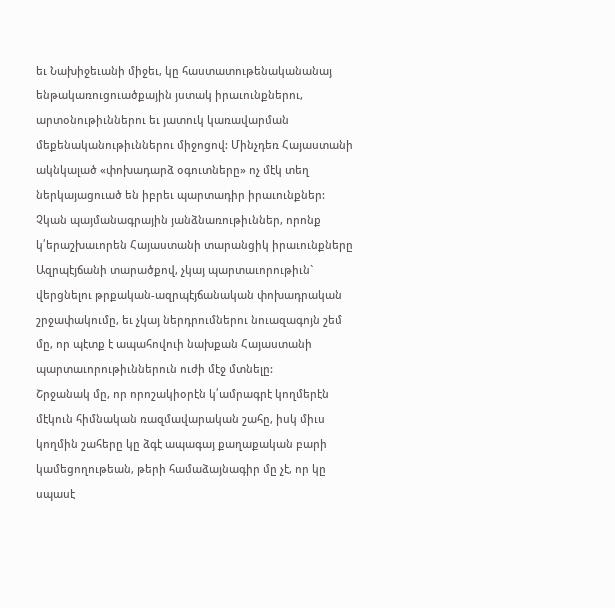եւ Նախիջեւանի միջեւ, կը հաստատութենականանայ ենթակառուցուածքային յստակ իրաւունքներու, արտօնութիւններու եւ յատուկ կառավարման մեքենականութիւններու միջոցով: Մինչդեռ Հայաստանի ակնկալած «փոխադարձ օգուտները» ոչ մէկ տեղ ներկայացուած են իբրեւ պարտադիր իրաւունքներ: Չկան պայմանագրային յանձնառութիւններ, որոնք կ՛երաշխաւորեն Հայաստանի տարանցիկ իրաւունքները Ազրպէյճանի տարածքով, չկայ պարտաւորութիւն` վերցնելու թրքական-ազրպէյճանական փոխադրական շրջափակումը, եւ չկայ ներդրումներու նուազագոյն շեմ մը, որ պէտք է ապահովուի նախքան Հայաստանի պարտաւորութիւններուն ուժի մէջ մտնելը:
Շրջանակ մը, որ որոշակիօրէն կ՛ամրագրէ կողմերէն մէկուն հիմնական ռազմավարական շահը, իսկ միւս կողմին շահերը կը ձգէ ապագայ քաղաքական բարի կամեցողութեան, թերի համաձայնագիր մը չէ, որ կը սպասէ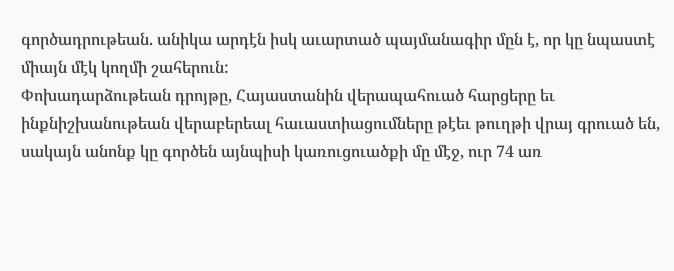գործադրութեան. անիկա արդէն իսկ աւարտած պայմանագիր մըն է, որ կը նպաստէ միայն մէկ կողմի շահերուն:
Փոխադարձութեան դրոյթը, Հայաստանին վերապահուած հարցերը եւ ինքնիշխանութեան վերաբերեալ հաւաստիացումները թէեւ թուղթի վրայ գրուած են, սակայն անոնք կը գործեն այնպիսի կառուցուածքի մը մէջ, ուր 74 առ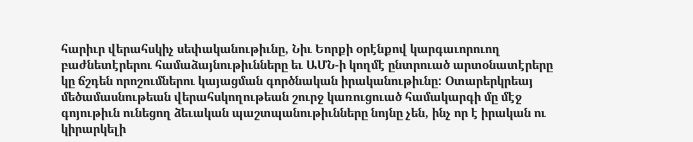հարիւր վերահսկիչ սեփականութիւնը, Նիւ Եորքի օրէնքով կարգաւորուող բաժնետէրերու համաձայնութիւնները եւ ԱՄՆ-ի կողմէ ընտրուած արտօնատէրերը կը ճշդեն որոշումներու կայացման գործնական իրականութիւնը: Օտարերկրեայ մեծամասնութեան վերահսկողութեան շուրջ կառուցուած համակարգի մը մէջ գոյութիւն ունեցող ձեւական պաշտպանութիւնները նոյնը չեն, ինչ որ է իրական ու կիրարկելի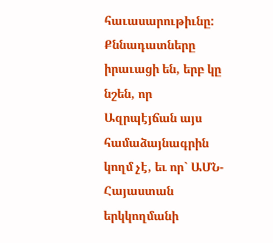հաւասարութիւնը:
Քննադատները իրաւացի են, երբ կը նշեն, որ Ազրպէյճան այս համաձայնագրին կողմ չէ, եւ որ` ԱՄՆ-Հայաստան երկկողմանի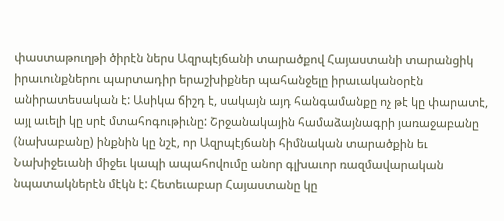փաստաթուղթի ծիրէն ներս Ազրպէյճանի տարածքով Հայաստանի տարանցիկ իրաւունքներու պարտադիր երաշխիքներ պահանջելը իրաւականօրէն անիրատեսական է: Ասիկա ճիշդ է, սակայն այդ հանգամանքը ոչ թէ կը փարատէ, այլ աւելի կը սրէ մտահոգութիւնը: Շրջանակային համաձայնագրի յառաջաբանը (նախաբանը) ինքնին կը նշէ, որ Ազրպէյճանի հիմնական տարածքին եւ Նախիջեւանի միջեւ կապի ապահովումը անոր գլխաւոր ռազմավարական նպատակներէն մէկն է: Հետեւաբար Հայաստանը կը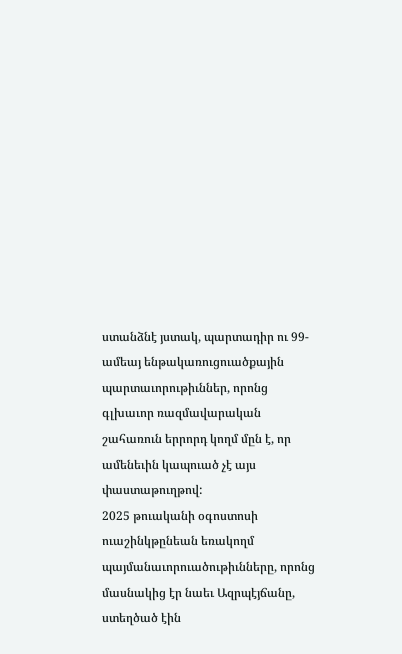ստանձնէ յստակ, պարտադիր ու 99-ամեայ ենթակառուցուածքային պարտաւորութիւններ, որոնց գլխաւոր ռազմավարական շահառուն երրորդ կողմ մըն է, որ ամենեւին կապուած չէ այս փաստաթուղթով:
2025 թուականի օգոստոսի ուաշինկթընեան եռակողմ պայմանաւորուածութիւնները, որոնց մասնակից էր նաեւ Ազրպէյճանը, ստեղծած էին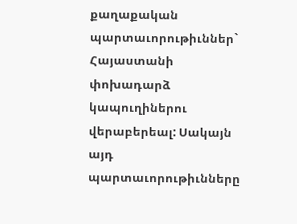քաղաքական պարտաւորութիւններ` Հայաստանի փոխադարձ կապուղիներու վերաբերեալ: Սակայն այդ պարտաւորութիւնները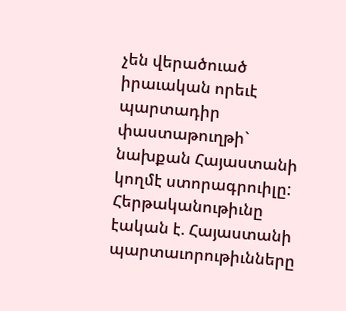չեն վերածուած իրաւական որեւէ պարտադիր փաստաթուղթի` նախքան Հայաստանի կողմէ ստորագրուիլը: Հերթականութիւնը էական է. Հայաստանի պարտաւորութիւնները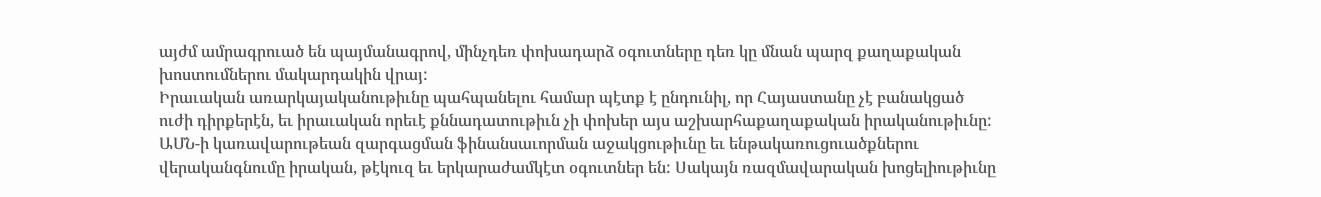այժմ ամրագրուած են պայմանագրով, մինչդեռ փոխադարձ օգուտները դեռ կը մնան պարզ քաղաքական խոստումներու մակարդակին վրայ:
Իրաւական առարկայականութիւնը պահպանելու համար պէտք է ընդունիլ, որ Հայաստանը չէ բանակցած ուժի դիրքերէն, եւ իրաւական որեւէ քննադատութիւն չի փոխեր այս աշխարհաքաղաքական իրականութիւնը: ԱՄՆ-ի կառավարութեան զարգացման ֆինանսաւորման աջակցութիւնը եւ ենթակառուցուածքներու վերականգնումը իրական, թէկուզ եւ երկարաժամկէտ օգուտներ են: Սակայն ռազմավարական խոցելիութիւնը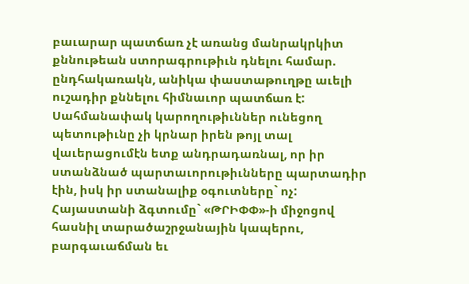բաւարար պատճառ չէ առանց մանրակրկիտ քննութեան ստորագրութիւն դնելու համար. ընդհակառակն, անիկա փաստաթուղթը աւելի ուշադիր քննելու հիմնաւոր պատճառ է:
Սահմանափակ կարողութիւններ ունեցող պետութիւնը չի կրնար իրեն թոյլ տալ վաւերացումէն ետք անդրադառնալ, որ իր ստանձնած պարտաւորութիւնները պարտադիր էին, իսկ իր ստանալիք օգուտները` ոչ: Հայաստանի ձգտումը` «ԹՐԻՓՓ»-ի միջոցով հասնիլ տարածաշրջանային կապերու, բարգաւաճման եւ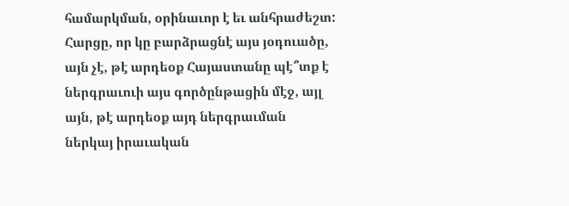համարկման, օրինաւոր է եւ անհրաժեշտ:
Հարցը, որ կը բարձրացնէ այս յօդուածը, այն չէ, թէ արդեօք Հայաստանը պէ՞տք է ներգրաւուի այս գործընթացին մէջ, այլ այն, թէ արդեօք այդ ներգրաւման ներկայ իրաւական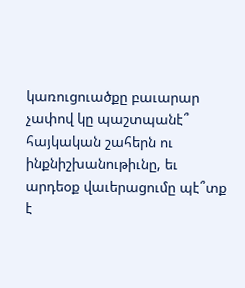կառուցուածքը բաւարար չափով կը պաշտպանէ՞ հայկական շահերն ու ինքնիշխանութիւնը, եւ արդեօք վաւերացումը պէ՞տք է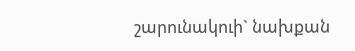շարունակուի` նախքան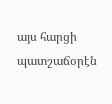այս հարցի պատշաճօրէն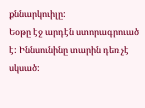քննարկուիլը:
Եօթը էջ արդէն ստորագրուած է: Իննսունինը տարին դեռ չէ սկսած: